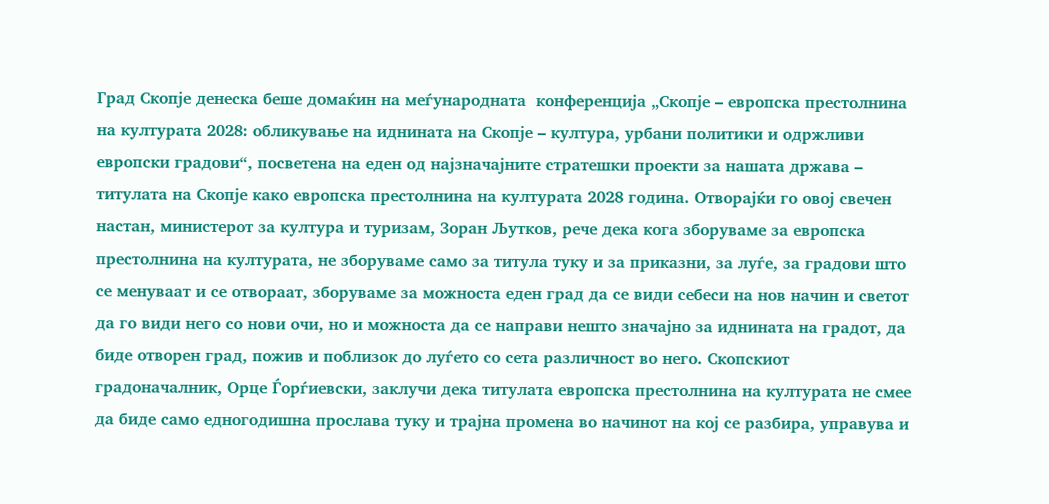Град Скопје денеска беше домаќин на меѓународната  конференција „Скопје – европска престолнина на културата 2028: обликување на иднината на Скопје – култура, урбани политики и одржливи европски градови“, посветена на еден од најзначајните стратешки проекти за нашата држава – титулата на Скопје како европска престолнина на културата 2028 година. Отворајќи го овој свечен настан, министерот за култура и туризам, Зоран Љутков, рече дека кога зборуваме за европска престолнина на културата, не зборуваме само за титула туку и за приказни, за луѓе, за градови што се менуваат и се отвораат, зборуваме за можноста еден град да се види себеси на нов начин и светот да го види него со нови очи, но и можноста да се направи нешто значајно за иднината на градот, да биде отворен град, пожив и поблизок до луѓето со сета различност во него. Скопскиот градоначалник, Орце Ѓорѓиевски, заклучи дека титулата европска престолнина на културата не смее да биде само едногодишна прослава туку и трајна промена во начинот на кој се разбира, управува и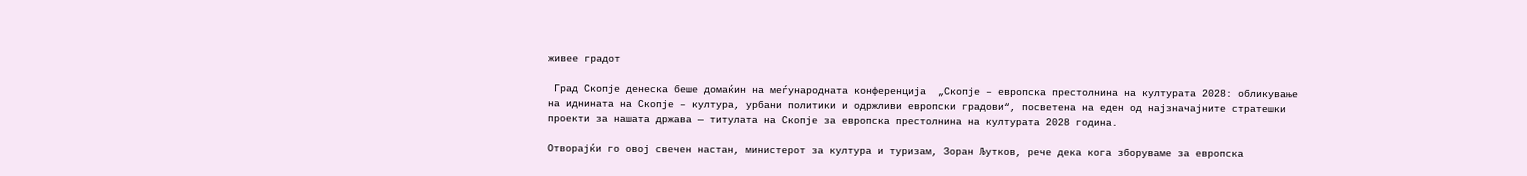живее градот

 Град Скопје денеска беше домаќин на меѓународната конференција  „Скопје – европска престолнина на културата 2028: обликување на иднината на Скопје – култура, урбани политики и одржливи европски градови“, посветена на еден од најзначајните стратешки проекти за нашата држава — титулата на Скопје за европска престолнина на културата 2028 година.

Отворајќи го овој свечен настан, министерот за култура и туризам, Зоран Љутков, рече дека кога зборуваме за европска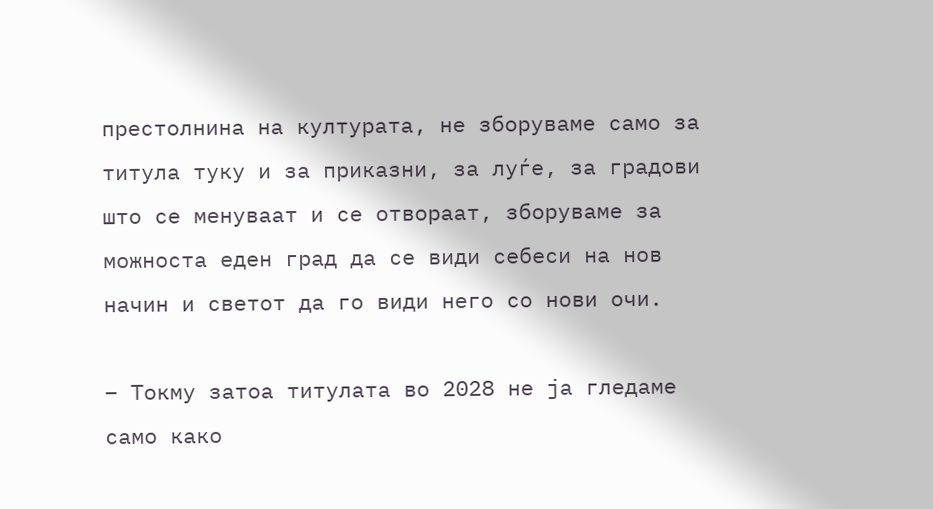престолнина на културата, не зборуваме само за титула туку и за приказни, за луѓе, за градови што се менуваат и се отвораат, зборуваме за можноста еден град да се види себеси на нов начин и светот да го види него со нови очи.

– Токму затоа титулата во 2028 не ја гледаме само како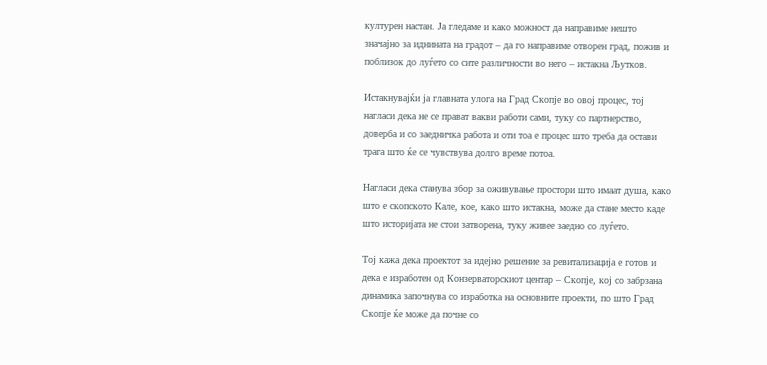културен настан. Ја гледаме и како можност да направиме нешто значајно за иднината на градот – да го направиме отворен град, пожив и поблизок до луѓето со сите различности во него – истакна Љутков.

Истакнувајќи ја главната улога на Град Скопје во овој процес, тој нагласи дека не се прават вакви работи сами, туку со партнерство, доверба и со заедничка работа и оти тоа е процес што треба да остави трага што ќе се чувствува долго време потоа.

Нагласи дека станува збор за оживување простори што имаат душа, како што е скопското Кале, кое, како што истакна, може да стане место каде што историјата не стои затворена, туку живее заедно со луѓето.

Тој кажа дека проектот за идејно решение за ревитализација е готов и дека е изработен од Конзерваторскиот центар – Скопје, кој со забрзана динамика започнува со изработка на основните проекти, по што Град Скопје ќе може да почне со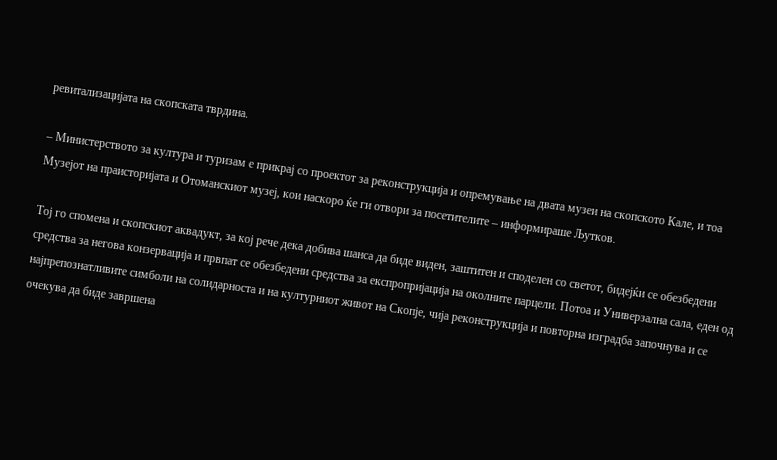ревитализацијата на скопската тврдина.

– Министерството за култура и туризам е прикрај со проектот за реконструкција и опремување на двата музеи на скопското Кале, и тоа Музејот на праисторијата и Отоманскиот музеј, кои наскоро ќе ги отвори за посетителите – информираше Љутков.

Тој го спомена и скопскиот аквадукт, за кој рече дека добива шанса да биде виден, заштитен и споделен со светот, бидејќи се обезбедени средства за негова конзервација и првпат се обезбедени средства за експропријација на околните парцели. Потоа и Универзална сала, еден од најпрепознатливите симболи на солидарноста и на културниот живот на Скопје, чија реконструкција и повторна изградба започнува и се очекува да биде завршена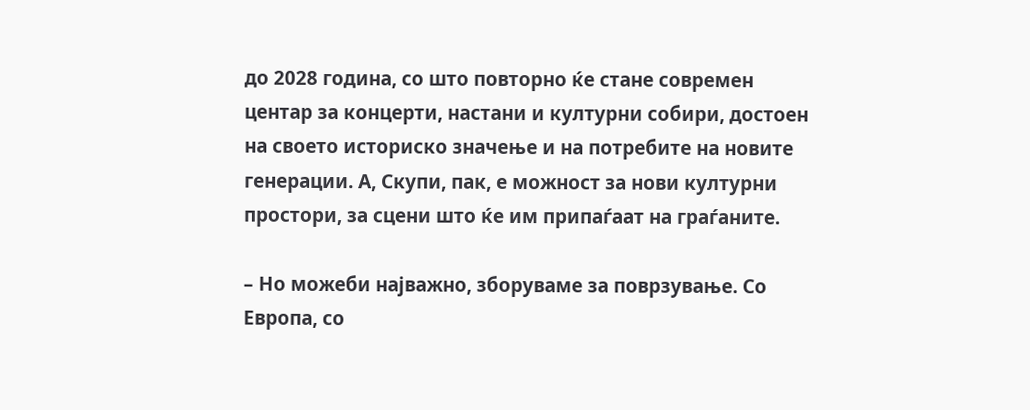до 2028 година, со што повторно ќе стане современ центар за концерти, настани и културни собири, достоен на своето историско значење и на потребите на новите генерации. А, Скупи, пак, е можност за нови културни простори, за сцени што ќе им припаѓаат на граѓаните.

– Но можеби најважно, зборуваме за поврзување. Со Европа, со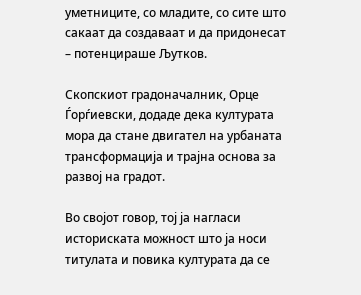уметниците, со младите, со сите што сакаат да создаваат и да придонесат – потенцираше Љутков.

Скопскиот градоначалник, Орце Ѓорѓиевски, додаде дека културата мора да стане двигател на урбаната трансформација и трајна основа за развој на градот.

Во својот говор, тој ја нагласи историската можност што ја носи титулата и повика културата да се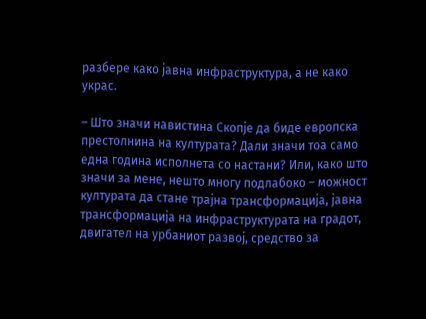разбере како јавна инфраструктура, а не како украс.

– Што значи навистина Скопје да биде европска престолнина на културата? Дали значи тоа само една година исполнета со настани? Или, како што значи за мене, нешто многу подлабоко – можност културата да стане трајна трансформација, јавна трансформација на инфраструктурата на градот, двигател на урбаниот развој, средство за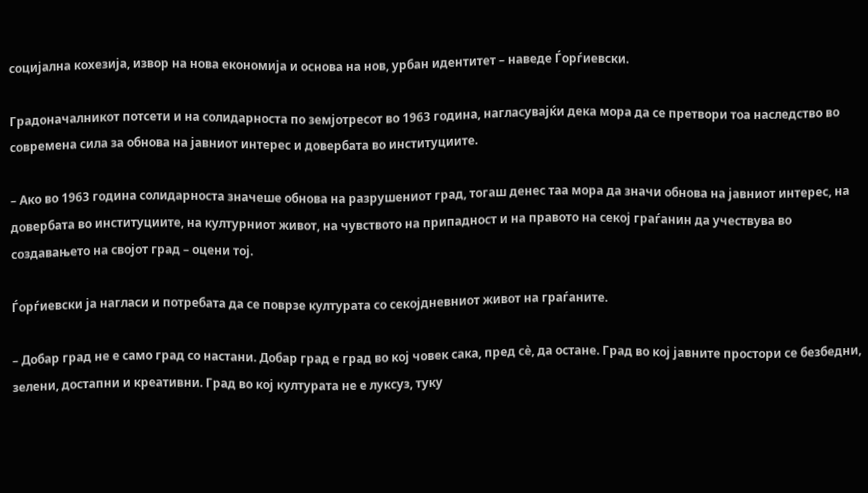социјална кохезија, извор на нова економија и основа на нов, урбан идентитет – наведе Ѓорѓиевски.

Градоначалникот потсети и на солидарноста по земјотресот во 1963 година, нагласувајќи дека мора да се претвори тоа наследство во современа сила за обнова на јавниот интерес и довербата во институциите.

– Ако во 1963 година солидарноста значеше обнова на разрушениот град, тогаш денес таа мора да значи обнова на јавниот интерес, на довербата во институциите, на културниот живот, на чувството на припадност и на правото на секој граѓанин да учествува во создавањето на својот град – оцени тој.

Ѓорѓиевски ја нагласи и потребата да се поврзе културата со секојдневниот живот на граѓаните.

– Добар град не е само град со настани. Добар град е град во кој човек сака, пред сè, да остане. Град во кој јавните простори се безбедни, зелени, достапни и креативни. Град во кој културата не е луксуз, туку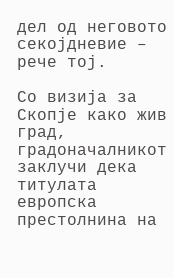дел од неговото секојдневие – рече тој.

Со визија за Скопје како жив град, градоначалникот заклучи дека титулата европска престолнина на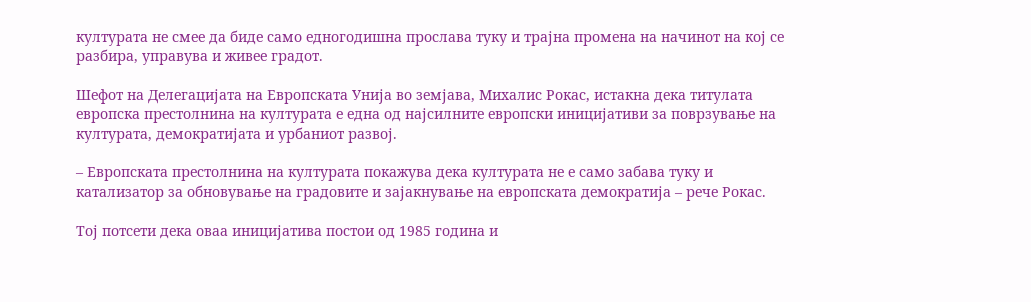културата не смее да биде само едногодишна прослава туку и трајна промена на начинот на кој се разбира, управува и живее градот.

Шефот на Делегацијата на Европската Унија во земјава, Михалис Рокас, истакна дека титулата европска престолнина на културата е една од најсилните европски иницијативи за поврзување на културата, демократијата и урбаниот развој.

– Европската престолнина на културата покажува дека културата не е само забава туку и катализатор за обновување на градовите и зајакнување на европската демократија – рече Рокас.

Тој потсети дека оваа иницијатива постои од 1985 година и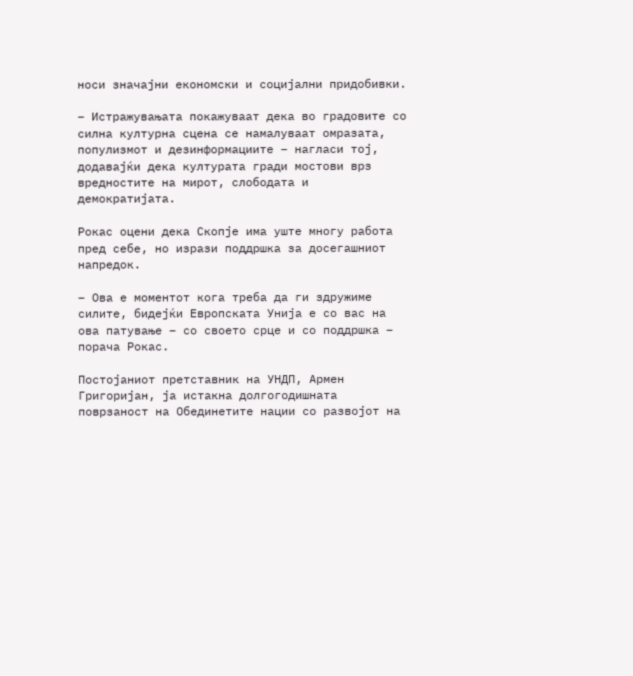носи значајни економски и социјални придобивки.

– Истражувањата покажуваат дека во градовите со силна културна сцена се намалуваат омразата, популизмот и дезинформациите – нагласи тој, додавајќи дека културата гради мостови врз вредностите на мирот, слободата и демократијата.

Рокас оцени дека Скопје има уште многу работа пред себе, но изрази поддршка за досегашниот напредок.

– Ова е моментот кога треба да ги здружиме силите, бидејќи Европската Унија е со вас на ова патување – со своето срце и со поддршка – порача Рокас.

Постојаниот претставник на УНДП, Армен Григоријан, ја истакна долгогодишната поврзаност на Обединетите нации со развојот на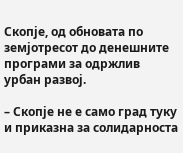Скопје, од обновата по земјотресот до денешните програми за одржлив урбан развој.

– Скопје не е само град туку и приказна за солидарноста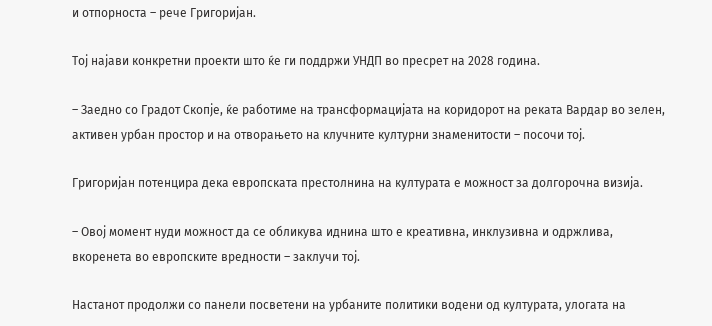и отпорноста – рече Григоријан.

Тој најави конкретни проекти што ќе ги поддржи УНДП во пресрет на 2028 година.

– Заедно со Градот Скопје, ќе работиме на трансформацијата на коридорот на реката Вардар во зелен, активен урбан простор и на отворањето на клучните културни знаменитости – посочи тој.

Григоријан потенцира дека европската престолнина на културата е можност за долгорочна визија.

– Овој момент нуди можност да се обликува иднина што е креативна, инклузивна и одржлива, вкоренета во европските вредности – заклучи тој.

Настанот продолжи со панели посветени на урбаните политики водени од културата, улогата на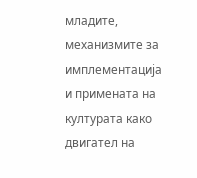младите, механизмите за имплементација и примената на културата како двигател на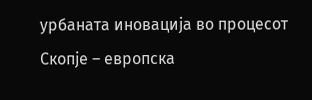урбаната иновација во процесот Скопје – европска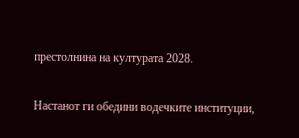престолнина на културата 2028.

Настанот ги обедини водечките институции,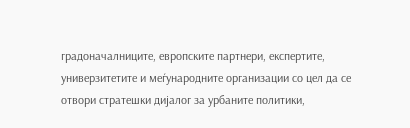градоначалниците, европските партнери, експертите, универзитетите и меѓународните организации со цел да се отвори стратешки дијалог за урбаните политики,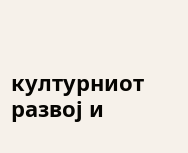културниот развој и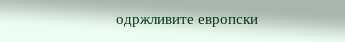одржливите европски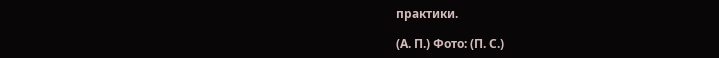практики.

(А. П.) Фото: (П. С.)